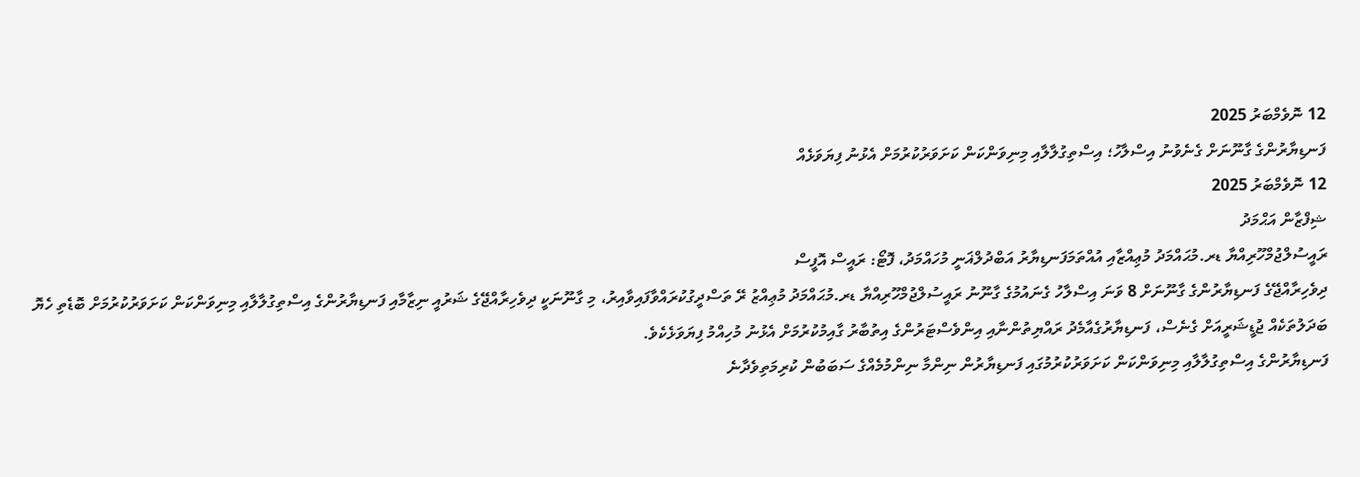12 ނޮވެމްބަރު 2025
ފަނޑިޔާރުންގެ ގާނޫނަށް ގެނެވުނު އިސްލާހު؛ އިސްތިގުލާލާއި މިނިވަންކަން ކަށަވަރުކުރުމަށް އެޅުނު ފިޔަވަޅެއް
12 ނޮވެމްބަރު 2025
ޝިފްޒާން އަޙްމަދު
ރައީސުލްޖުމްހޫރިއްޔާ ޑރ.މުޙައްމަދު މުޢިއްޒާއި އުއްތަމަފަނޑިޔާރު އަބްދުލްޣަނީ މުހައްމަދު، ފޮޓޯ: ރައީސް އޮފީސް
ދިވެހިރާއްޖޭގެ ފަނޑިޔާރުންގެ ގާނޫނަށް 8 ވަނަ އިސްލާހު ގެނައުމުގެ ގާނޫނު ރައީސުލްޖުމްހޫރިއްޔާ ޑރ.މުޙައްމަދު މުޢިއްޒު ރޭ ތަސްދީގުކުރައްވާފައިވާއިރު، މި ގާނޫނަކީ ދިވެހިރާއްޖޭގެ ޝަރުއީ ނިޒާމާއި ފަނޑިޔާރުންގެ އިސްތިގުލާލާއި މިނިވަންކަން ކަށަވަރުކުރުމަށް ބޮޑެތި ހެޔޮ ބަދަލުތަކެއް ޖުޑީޝަރީއަށް ގެނެސް، ފަނޑިޔާރުގެއާމެދު ރައްޔިތުންނާއި އިންވެސްޓަރުންގެ އިތުބާރު ގާއިމުކުރުމަށް އެޅުނު މުހިއްމު ފިޔަވަޅެކެވެ.
ފަނޑިޔާރުންގެ އިސްތިގުލާލާއި މިނިވަންކަން ކަށަވަރުކުރުމުގައި ފަނޑިޔާރުން ނިންމާ ނިންމުމެއްގެ ސަބަބުން ކުރިމަތިވެދާނެ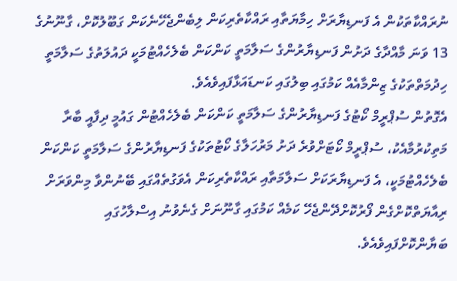ނުރައްކާތަކުން އެ ފަނޑިޔާރަށް ހިމާޔަތާއި ރައްކާތެރިކަން ލިބެންޖެހޭނެކަން ގަބޫލުކޮށް، ގާނޫނުގެ 13 ވަނަ މާއްދާގެ ދަށުން ފަނޑިޔާރުންގެ ސަލާމަތީ ކަންކަން ބެލެހެއްޓުމަކީ ދައުލަތުގެ ސަލާމަތީ ހިދުމަތްތަކުގެ ޒިންމާއެއް ކަމުގައި ބިލުގައި ކަނޑައަޅާފައިވެއެވެ.
އެގޮތުން ސުޕްރީމް ކޯޓުގެ ފަނޑިޔާރުންގެ ސަލާމަތީ ކަންކަން ބެލެހެއްޓުން ގައުމީ ދިފާއީ ބާރާ މަތިކުރުމާއެކު، ސުޕްރީމް ކޯޓަށްވުރެ ދަށު މަރުހަލާގެ ކޯޓުތަކުގެ ފަނޑިޔާރުންގެ ސަލާމަތީ ކަންކަން ބެލެހެއްޓުމަކީ، އެ ފަނޑިޔާރަކަށް ސަލާމަތާއި ރައްކާތެރިކަން އެވަގުތެއްގައި ބޭނުންވާ މިންވަރަށް ރިއާޔަތްކޮށްގެން ފޯރުކޮށްދޭންޖެހޭ ކަމެއް ކަމުގައި ގާނޫނަށް ގެނެވުނު އިސްލާހުގައި ބަޔާންކޮށްފައިވެއެވެ.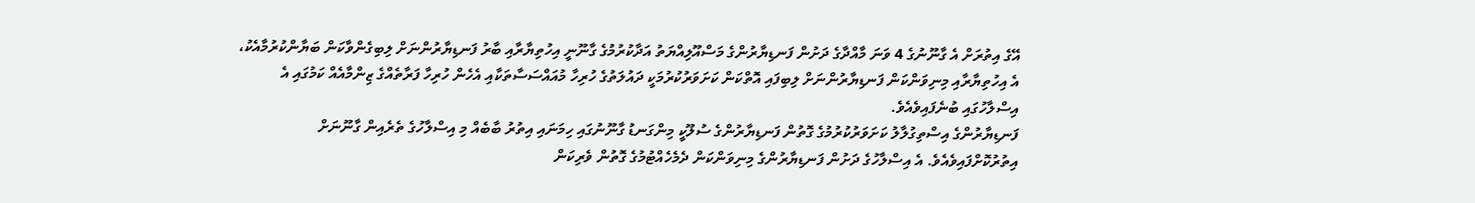އޭގެ އިތުރަށް އެ ގާނޫނުގެ 4 ވަނަ މާއްދާގެ ދަށުން ފަނޑިޔާރުންގެ މަސްއޫލިއްޔަތު އަދާކުރުމުގެ ގާނޫނީ އިހުތިޔާރާއި ބާރު ފަނޑިޔާރުންނަށް ލިބިގެންވާކަން ބަޔާންކުރުމާއެކު، އެ އިހުތިޔާރާއި މިނިވަންކަން ފަނޑިޔާރުންނަށް ލިބިފައި އޮތްކަން ކަށަވަރުކުރުމަކީ ދައުލަތުގެ ހުރިހާ މުއައްސަސާތަކާއި އެހެން ހުރިހާ ފަރާތެއްގެ ޒިންމާއެއް ކަމުގައި އެ އިސްލާހުގައި ބުނެފައިވެއެވެ.
ފަނޑިޔާރުންގެ އިސްތިގުލާލު ކަށަވަރުކުރުމުގެ ގޮތުން ފަނޑިޔާރުންގެ ސުލޫކީ މިންގަނޑު ގާނޫނުގައި ހިމަނައި އިތުރު ބާބެއް މި އިސްލާހުގެ ތެރެއިން ގާނޫނަށް އިތުރުކޮށްފައިވެއެވެ. އެ އިސްލާހުގެ ދަށުން ފަނޑިޔާރުންގެ މިނިވަންކަން ދެމެހެއްޓުމުގެ ގޮތުން ވެރިކަން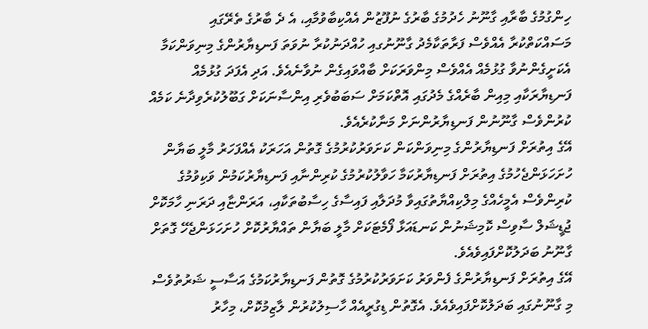ހިންގުމުގެ ބާރާއި ގާނޫނު ހެދުމުގެ ބާރުގެ ނުފޫޒުން އެއްކިބާވުމާއި، އެ ދެ ބާރުގެ ތެރޭގައި މަސައްކަތްކުރާ އެއްވެސް ފަރާތަކާމެދު ގާނޫނުގއި ހުއްދަނުކުރާ ނުވަތަ ފަނޑިޔާރުންގެ މިނިވަންކަމާ އެކަށީގެންނުވާ ގުޅުމެއް އެއްވެސް މިންވަރަކަށް ބާއްވައިގެން ނުވާނެއެވެ. އަދި އެފަދަ ގުޅުމެއް ފަނޑިޔާރަކާއި މިއިން ބާރެއްގެ މެދުގައި އޮތްކަމަށް ސަބަބުވެރި އިންސާނަކަށް ގަބޫލުކުރެވިދާނެ ކަމެއް ކުރުންވެސް ގާނޫނުން ފަނޑިޔާރުންނަށް މަނާކުރެއެވެ.
އޭގެ އިތުރަށް ފަނޑިޔާރުންގެ މިނިވަންކަން ކަށަވަރުކުރުމުގެ ގޮތުން އަހަރަކު އެއްފަހަރު މާލީ ބަޔާން ހުށަހަޅަންޖެހުމުގެ އިތުރަށް ފަނޑިޔާރުކަމާ ހަވާލުކުރުމުގެ ކުރިންނާއި ފަނޑިޔާރުކަމުން ވަކިވުމުގެ ކުރިންވެސް އެމީހެއްގެ މިލްކިއްޔާތުގައިވާ މުދަލާއި ފައިސާގެ ހިސާބުތަކާއި، އަރަންޏާއި ދަރަނި ހާމަކޮށް ޖުޑީޝަލް ސާވިސް ކޮމިޝަނުން ކަނޑައަޅާ ފޯމެޓަކަށް މާލީ ބަޔާން ތައްޔާރުކޮށް ހުށަހަޅަންޖެހޭ ގޮތަށް ގާނޫނު ބަދަލުކޮށްފައިވެއެވެ.
އޭގެ އިތުރަށް ފަނޑިޔާރުންގެ ފެންވަރު ކަށަވަރުކުރުމުގެ ގޮތުން ފަނޑިޔާރުކަމުގެ އަސާސީ ޝަރުތުވެސް މި ގާނޫނުގައި ބަދަލުކޮށްފައިވެއެވެ. އެގޮތުން ޑިގުރީއެއް ހާސިލުކުރުން ލާޒިމުކޮށް، މިހާރު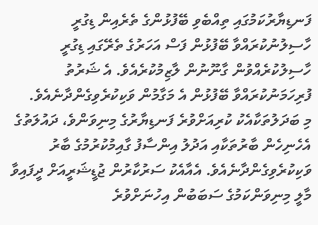ފަނޑިޔާރުކަމުގައި ތިއްބެވި ބޭފުޅުންގެ ތެރެއިން ޑިގުރީ ހާސިލުނުކުރައްވާ ބޭފުޅުން ފަސް އަހަރުގެ ތެރޭގައި ޑިގުރީ ހާސިލުކުރެއްވުން ގާނޫނުން ލާޒިމުކުރެއެވެ. އެ ޝަރުތު ފުރިހަމަނުކުރައްވާ ބޭފުޅުން އެ މަގާމުން ވަކިކުރެވިގެންދާނެއެވެ.
މި ބަދަލުތަކާއެކު ކުރިއަށްވުރެ ފަނޑިޔާރުގެ މިނިވަންވެ، ދައުލަތުގެ އެހެނިހެން ބާރުތަކާއި އަދުލު އިންސާފު ގާއިމުކުރުމުގެ ބާރު ވަކިކުރެވިގެންދާނެއެވެ. އެއާއެކު ސަރުކާރުން ޖުޑީޝަރީއަށް ދީފައިވާ މާލީ މިނިވަންކަމުގެ ސަބަބުން އިހުނަށްވުރެ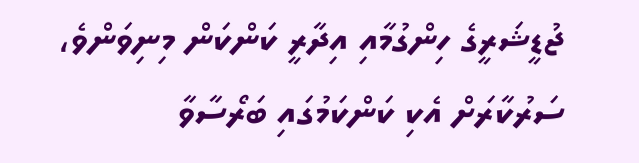ޖުޑީޝަރީގެ ހިންގުމާއި އިދާރީ ކަންކަން މިނިވަންވެ، ސަރުކާރަށް އެކި ކަންކަމުގައި ބަރޯސާވާ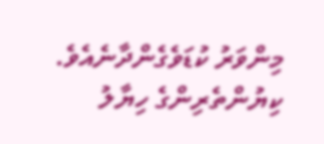މިންވަރު ކުޑަވެގެންދާނެއެވެ.
ކިޔުންތެރިންގެ ހިޔާލު